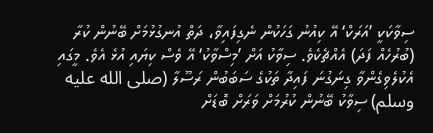ސިވާކަކީ ’އަރަކް‘ އޭ ކިއުނު ގަހަކުން ނެގިފައިވާ، ދަތް އުނގުޅުމަށް ބޭނުން ކުރާ (ބުރުހެއް ފަދަ) އެއްޗެކެވެ. ސިވާކު އަށް ’މިސްވާކު‘ އޭ ވެސް ކިޔައި އުޅެ އެވެ. މީގައި އެކުލެވިގެންވާ ގިނަގުނަ ފައިދާ ތަކުގެ ސަބަބުން ރަސޫލާ (صلى الله عليه وسلم) ސިވާކު ބޭނުން ކުރުމަށް ވަރަށް ބޮޑަށް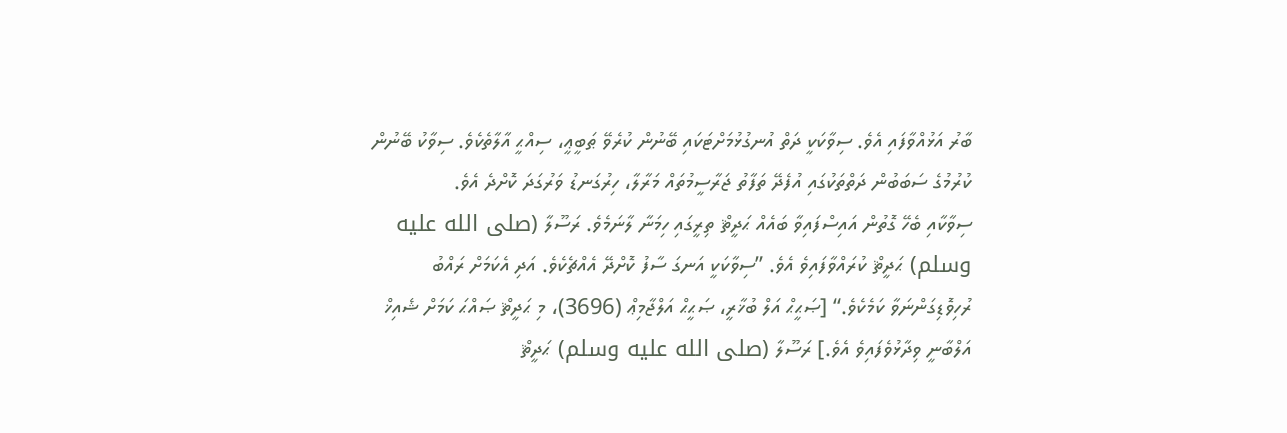ބާރު އަޅުއްވާފައި އެވެ. ސިވާކަކީ ދަތް އުނގުޅުމަށްޓަކައި ބޭނުން ކުރެވޭ ޠަބީޢީ، ސިއްޙީ އާލާތެކެވެ. ސިވާކު ބޭނުން ކުރުމުގެ ސަބަބުން ދަތްތަކުގައި އުފެދޭ ތަފާތު ޖަރާސީމުތައް މަރާލާ، ހިރުގަނޑު ވަރުގަދަ ކޮށްދެ އެވެ.
ސިވާކާއި ބެހޭ ގޮތުން އައިސްފައިވާ ބައެއް ޙަދީޘް ތިރީގައި ހިމަނާ ލާނަމެވެ. ރަސޫލާ (صلى الله عليه وسلم) ޙަދީޘް ކުރައްވާފައިވެ އެވެ. ”ސިވާކަކީ އަނގަ ސާފު ކޮށްދޭ އެއްޗެކެވެ. އަދި އެކަމަށް ރައްބު ރުހިވޮޑިގަންނަވާ ކަމެކެވެ.“ [ޞަޙީޙް އަލް ބުޚާރީ، ޞަޙީޙް އަލްޖާމިޢް (3696)، މި ޙަދީޘް ޞައްޙަ ކަމަށް ޝެއިޚް އަލްބާނީ ވިދާޅުވެފައިވެ އެވެ.] ރަސޫލާ (صلى الله عليه وسلم) ޙަދީޘް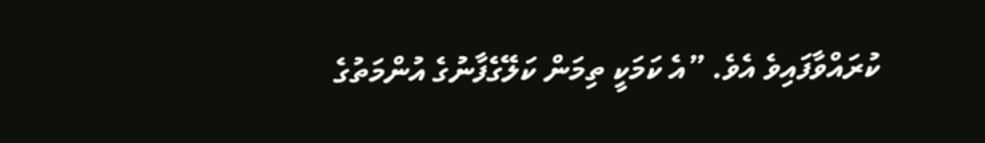ކުރައްވާފައިވެ އެވެ. ”އެ ކަމަކީ ތިމަން ކަލޭގެފާނުގެ އުންމަތުގެ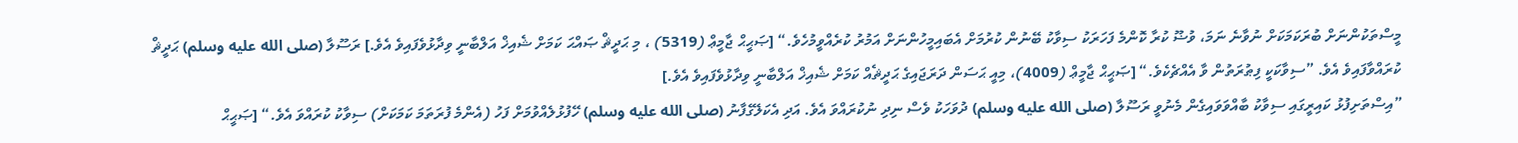މީސްތަކުންނަށް ބުރަކަމަކަށް ނުވާނެ ނަމަ، ވުޟޫ ކުރާ ކޮންމެ ފަހަރަކު ސިވާކު ބޭނުން ކުރުމަށް އެބައިމީހުންނަށް އަމުރު ކުރެއްވީމުހެވެ.“ [ޞަޙީޙް ޖާމީޢް (5319) ، މި ޙަދީޘް ޞައްޙަ ކަމަށް ޝެއިޚް އަލްބާނީ ވިދާޅުވެފައިވެ އެވެ.] ރަސޫލާ (صلى الله عليه وسلم) ޙަދީޘް ކުރައްވާފައިވެ އެވެ. ”ސިވާކަކީ ފިޠުރަތުން ވާ އެއްޗެކެވެ.“ [ޞަޙީޙް ޖާމީޢް (4009)، މިއީ ޙަސަން ދަރަޖައިގެ ޙަދީޘެއް ކަމަށް ޝެއިޚް އަލްބާނީ ވިދާޅުވެފައިވެ އެވެ.]
”އިސްތަށިފުޅު ކައިރީގައި ސިވާކު ބާއްވަވައިގެން މެނުވީ ރަސޫލާ (صلى الله عليه وسلم) ދުވަހަކު ވެސް ނިދި ނުކުރައްވަ އެވެ. އަދި އެކަލޭގެފާނު (صلى الله عليه وسلم) ހޭފުޅުލެއްވުމަށް ފަހު (އެންމެ ފުރަތަމަ ކަމަކަށް) ސިވާކު ކުރައްވަ އެވެ.“ [ޞަޙީޙް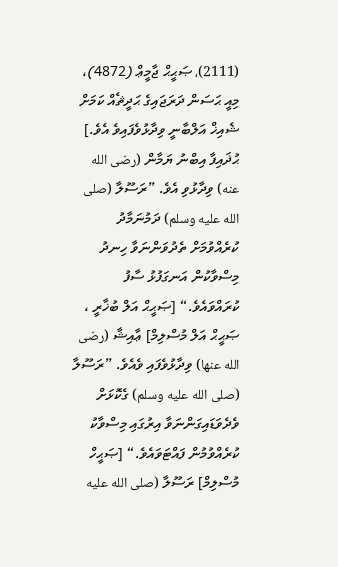(2111)، ޞަޙީޙް ޖާމީޢް (4872)، މިއީ ޙަސަން ދަރަޖައިގެ ޙަދީޘެއް ކަމަށް ޝެއިޚް އަލްބާނީ ވިދާޅުވެފައިވެ އެވެ.] ޙުޛައިފާ އިބްނު ޔަމާން (رضى الله عنه) ވިދާޅުވި އެވެ. ”ރަސޫލާ (صلى الله عليه وسلم) ދަމުނަމާދު ކުރެއްވުމަށް ތެދުވަންނަވާ ހިނދު މިސްވާކުން އަނގަފުޅު ސާފު ކުރައްވައެވެ.“ [ޞަޙީޙް އަލް ބުޚާރީ ، ޞަޙީޙް އަލް މުސްލިމް] ޢާއިޝާ (رضى الله عنها) ވިދާޅުވެފައި ވެއެވެ. ”ރަސޫލާ (صلى الله عليه وسلم) ގެކޮޅަށް ވެދެވަޑައިގަންނަވާ އިރުގައި މިސްވާކު ކުރެއްވުމުން ފައްޓަވައެވެ.“ [ޞަޙީހް މުސްލިމް] ރަސޫލާ (صلى الله عليه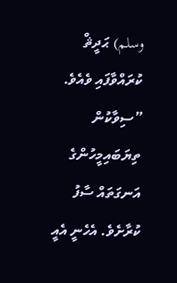وسلم) ޙަދީޘް ކުރައްވާފައި ވެއެވެ. ”ސިވާކުން ތިޔަބައިމީހުންގެ އަނގަތައް ސާފު ކުރާށެވެ. އެހެނީ އެއީ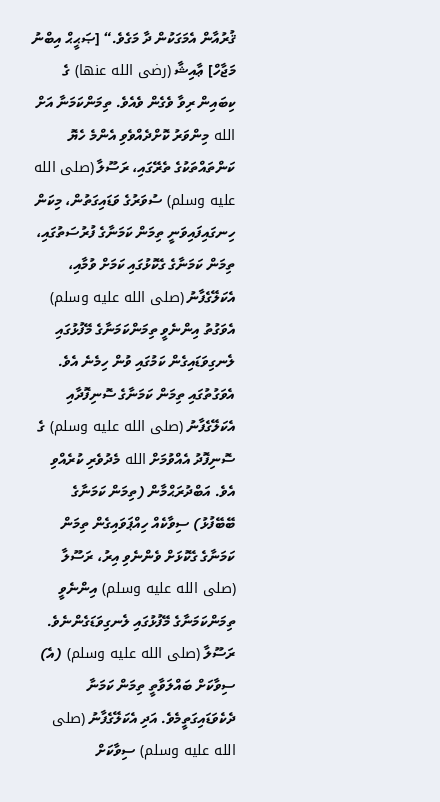ޤުރުއާން އެމަގަކުން ދާ މަގެވެ.“ [ޞަޙީޙް އިބްނު މަޖާހް] ޢާއިޝާ (رضى الله عنها) ގެ ކިބައިން ރިވާ ވެގެން ވެއެވެ. ތިމަންކަމަނާ އަށް الله މިންވަރު ކޮށްދެއްވެވި އެންމެ ހެޔޮ ކަންތައްތަކުގެ ތެރޭގައި، ރަސޫލާ (صلى الله عليه وسلم) ސުވަރުގެ ވަޑައިގަތުން، މިކަން ހިނގައިފައިވަނީ ތިމަން ކަމަނާގެ ފުރުސަތުގައި، ތިމަން ކަމަނާގެ ގެކޮޅުގައި ކަމަށް ވުމާއި، އެކަލޭގެފާނު (صلى الله عليه وسلم) އެވަގުތު އިންނެވީ ތިމަންކަމަނާގެ މޭފުޅުގައި ލެނގިވަޑައިގެން ކަމުގައި ވުން ހިމެނެ އެވެ. އެވަގުތުގައި ތިމަން ކަމަނާގެ ސޮނިފޮދާއި އެކަލޭގެފާނު (صلى الله عليه وسلم) ގެ ސޮނިފޮދު އެއްވުމަށް الله މެދުވެރި ކުރެއްވި އެވެ. އަބްދުރަޙްމާން (ތިމަން ކަމަނާގެ ބޭބޭފުޅު) ސިވާކެއް ހިއްޕަވައިގެން ތިމަން ކަމަނާގެ ގެކޮޅަށް ވެންނެވި އިރު، ރަސޫލާ (صلى الله عليه وسلم) އިންނެވީ ތިމަންކަމަނާގެ މޭފުޅުގައި ލެނގިވަޑަގެންނެވެ. ރަސޫލާ (صلى الله عليه وسلم) (އެ) ސިވާކަށް ބައްލަވާތީ ތިމަން ކަމަނާ ދެކެވަޑައިގަތީމެވެ. އަދި އެކަލޭގެފާނު (صلى الله عليه وسلم) ސިވާކަށް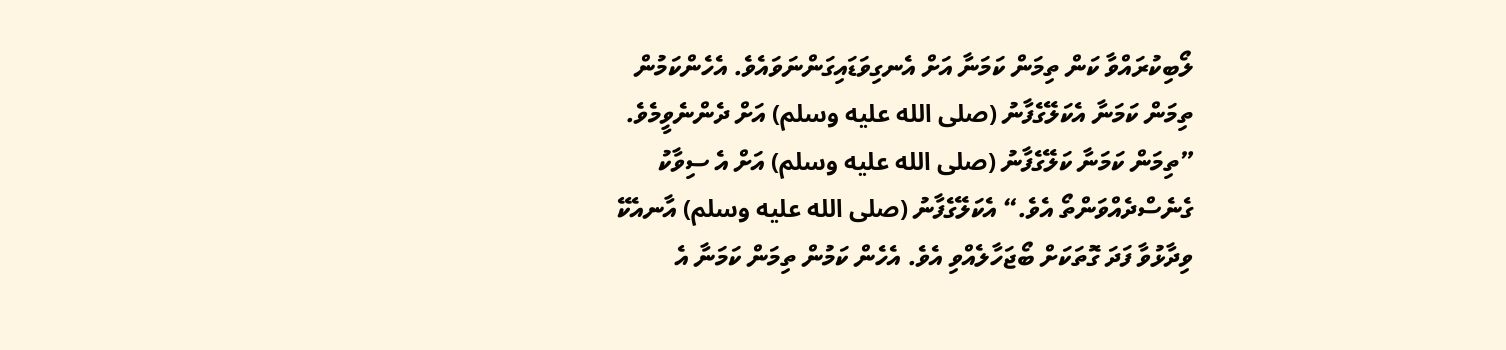ލޯބިކުރައްވާ ކަން ތިމަން ކަމަނާ އަށް އެނގިވަޑައިގަންނަވައެވެ. އެހެންކަމުން ތިމަން ކަމަނާ އެކަލޭގެފާނު (صلى الله عليه وسلم) އަށް ދެންނެވީމެވެ. ”ތިމަން ކަމަނާ ކަލޭގެފާނު (صلى الله عليه وسلم) އަށް އެ ސިވާކު ގެނެސްދެއްވަންތޯ އެވެ.“ އެކަލޭގެފާނު (صلى الله عليه وسلم) އާނއެކޭ ވިދާޅުވާ ފަދަ ގޮތަކަށް ބޯޖަހާލެއްވި އެވެ. އެހެން ކަމުން ތިމަން ކަމަނާ އެ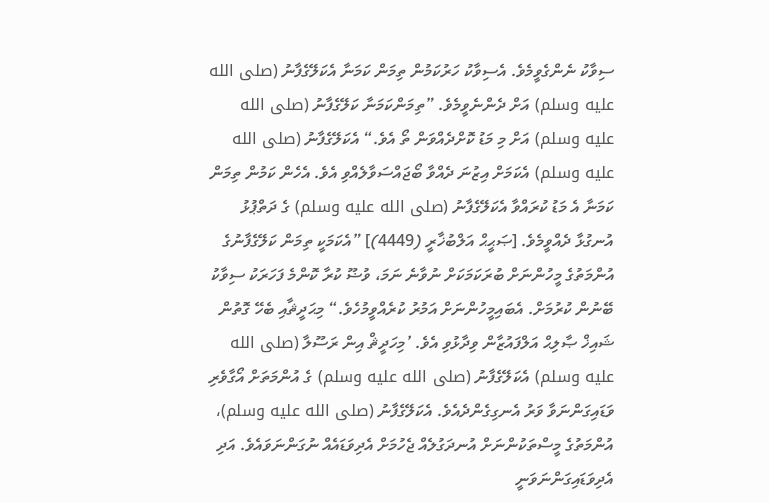ސިވާކު ނެންގެވީމެވެ. އެސިވާކު ހަރުކަމުން ތިމަން ކަމަނާ އެކަލޭގެފާނު (صلى الله عليه وسلم) އަށް ދެންނެވީމެވެ. ”ތިމަންކަމަނާ ކަލޭގެފާނު (صلى الله عليه وسلم) އަށް މި މަޑު ކޮށްދެއްވަން ތޯ އެވެ.“ އެކަލޭގެފާނު (صلى الله عليه وسلم) އެކަމަށް އިޒުނަ ދެއްވާ ބޯޖައްސަވާލެއްވި އެވެ. އެހެން ކަމުން ތިމަން ކަމަނާ އެ މަޑު ކުރައްވާ އެކަލޭގެފާނު (صلى الله عليه وسلم) ގެ ދަތްޕުޅު އުނގުޅާ ދެއްވީމެވެ. [ޞަޙީޙް އަލްބުޚާރީ (4449)] ”އެކަމަކީ ތިމަން ކަލޭގެފާނުގެ އުންމަތުގެ މީހުންނަށް ބުރަކަމަކަށް ނުވާނެ ނަމަ، ވުޟޫ ކުރާ ކޮންމެ ފަހަރަކު ސިވާކު ބޭނުން ކުރުމަށް. އެބައިމީހުންނަށް އަމުރު ކުރެއްވީމުހެވެ.“ މިޙަދީޘާއި ބެހޭ ގޮތުން ޝައިޚް ޞާލިޙް އަލްފައުޒާން ވިދާޅުވި އެވެ. ’މިހަދީޘް އިން ރަސޫލާ (صلى الله عليه وسلم) އެކަލޭގެފާނު (صلى الله عليه وسلم) ގެ އުންމަތަށް އޯގާވެރި ވަޑައިގަންނަވާ ވަރު އެނގިގެންދެއެވެ. އެކަލޭގެފާނު (صلى الله عليه وسلم)، އުންމަތުގެ މީސްތަކުންނަށް އުނދަގުލެއް ޖެހުމަށް އެދިވަޑައެއް ނުގަންނަވައެވެ. އަދި އެދިވަޑައިގަންނަވަނީ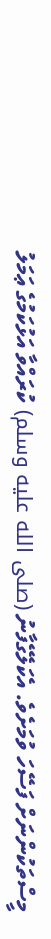މީސްތަކުންނަށް ފަސޭހަ ވުމަށެވެ. އެކަލޭގެފާނު (صلى الله عليه وسلم) ކުރައްވާ އަޅުކަމުގެ ޢަމަލު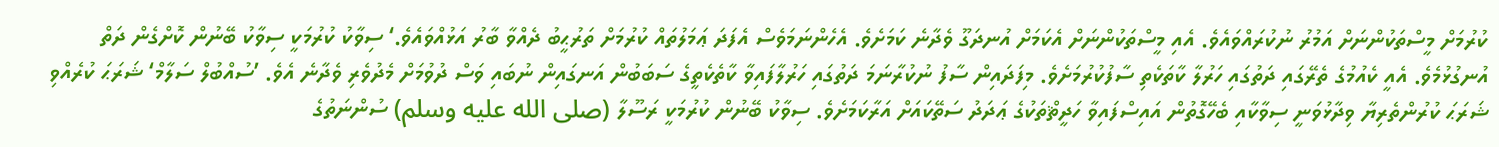ކުރުމަށް މީސްތަކުންނަށް އަމުރު ނުކުރައްވައެވެ. އެއި މީސްތަކުންނަށް އެކަމަށް އުނދަގޫ ވެދާނެ ކަމަށެވެ. އެހެންނަމަވެސް އެފަދަ ޢަމަލުތައް ކުރުމަށް ތަރުޙީބު ދެއްވާ ބާރު އަޅުއްވައެވެ.‘ ސިވާކު ކުރުމަކީ ސިވާކު ބޭނުން ކޮށްގެން ދަތް އުނގުޅުމެވެ. އެއީ ކެއުމުގެ ތެރޭގައި ދަތުގައި ހަރުލާ ކާތަކެތި ސާފުކުރުމަށެވެ. މިފަދައިން ސާފު ނުކުރާނަމަ ދަތުގައި ހަރުލާފައިވާ ކާތެކެތީގެ ސަބަބުން އަނގައިން ނުބައި ވަސް ދުވުމަށް މެދުވެރި ވެދާނެ އެވެ. ’ސުއްބުލް ސަލާމް‘ ޝަރަޙަ ކުރެއްވި ޝަރަޙަ ކުރުންތެރިޔާ ވިދާޅުވަނީ ސިވާކާއި ބެހޭގޮތުން އައިސްފައިވާ ހަދީޘްތަކުގެ ޢަދަދު ސަތޭކައަށް އަރާކަމަށެވެ. ސިވާކު ބޭނުން ކުރުމަކީ ރަސޫލާ (صلى الله عليه وسلم) ސުންނަތުގެ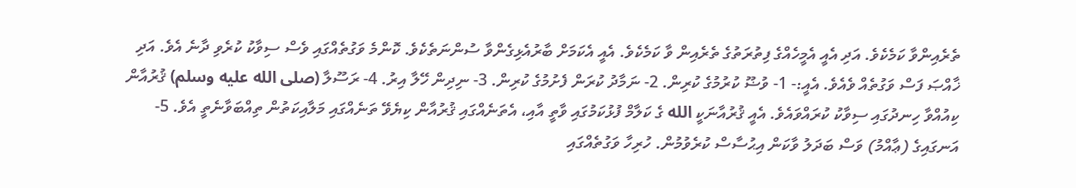ތެރެއިންވާ ކަމެކެވެ. އަދި އެއީ އެމީހެއްގެ ފިތުރަތުގެ ތެރެއިން ވާ ކަމެކެވެ. އެއީ އެކަމަށް ބާރުއެޅިގެންވާ ސުންނަތެކެވެ. ކޮންމެ ވަގުތެއްގައި ވެސް ސިވާކު ކުރެވި ދާނެ އެވެ. އަދި ޚާއްޞަ ފަސް ވަގުތެއް ވެއެވެ. އެއީ:- 1- ވުޟޫ ކުރުމުގެ ކުރިން. 2- ނަމާދު ކުރަން ފެށުމުގެ ކުރިން. 3- ނިދިން ހޭލާ އިރު. 4- ރަސޫލާ (صلى الله عليه وسلم) ޤުރުއާން ކިއުއްވާ ހިނދުގައި ސިވާކު ކުރައްވައެވެ. އެއީ ޤުރުއާނަކީ الله ގެ ކަލާމް ފުޅުކަމުގައި ވާތީ އާއި، އެތަނެއްގައި ޤުރުއާން ކިޔެވޭ ތަނެއްގައި މަލާއިކަތުން ތިއްބަވާނެތީ އެވެ. 5- އަނގައިގެ (ޢާއްމު) ވަސް ބަދަލު ވާކަން އިޙުސާސް ކުރެވުމުން. ހުރިހާ ވަގުތެއްގައި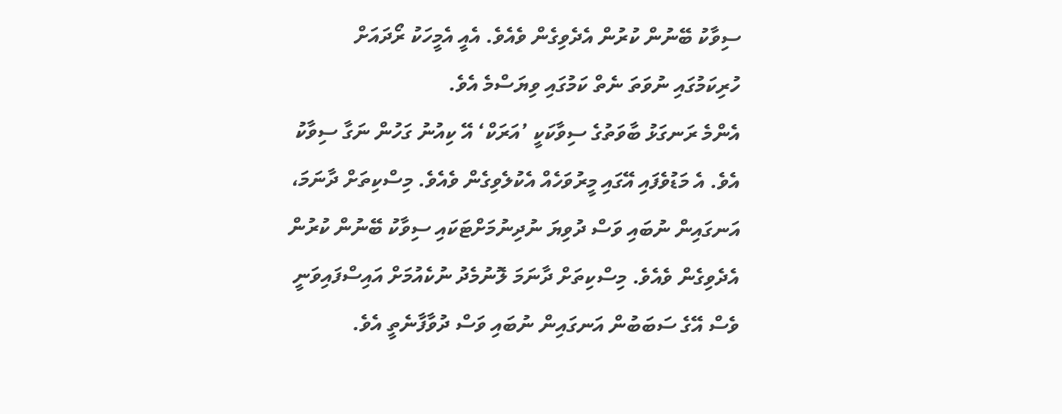ސިވާކު ބޭނުން ކުރުން އެދެވިގެން ވެއެވެ. އެއީ އެމީހަކު ރޯދައަށް ހުރިކަމުގައި ނުވަތަ ނެތް ކަމުގައި ވިޔަސްމެ އެވެ.
އެންމެ ރަނގަޅު ބާވަތުގެ ސިވާކަކީ ’އަރަކް‘ އޭ ކިއުނު ގަހުން ނަގާ ސިވާކު އެވެ. އެ މަޑުވެފައި އޭގައި މީރުވަހެއް އެކުލެވިގެން ވެއެވެ. މިސްކިތަށް ދާނަމަ، އަނގައިން ނުބައި ވަސް ދުވިޔަ ނުދިނުމަށްޓަކައި ސިވާކު ބޭނުން ކުރުން އެދެވިގެން ވެއެވެ. މިސްކިތަށް ދާނަމަ ލޮނުމެދު ނުކެއުމަށް އައިސްފައިވަނީ ވެސް އޭގެ ސަބަބުން އަނގައިން ނުބައި ވަސް ދުވާފާނެތީ އެވެ.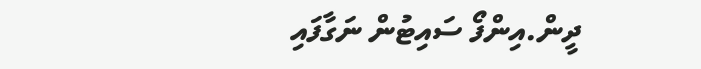ދީން.އިންފޯ ސައިޓުން ނަގާފައި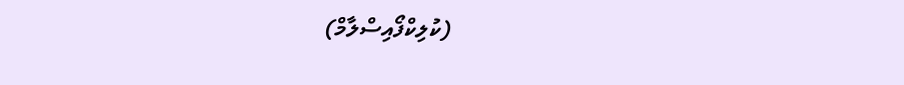(ކުލިކްފޯއިސްލާމް)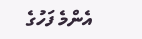އެންމެ ފަހުގެ